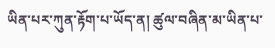ཡིན་པར་ཀུན་རྟོག་པ་ཡོད་ན། ཚུལ་བཞིན་མ་ཡིན་པ་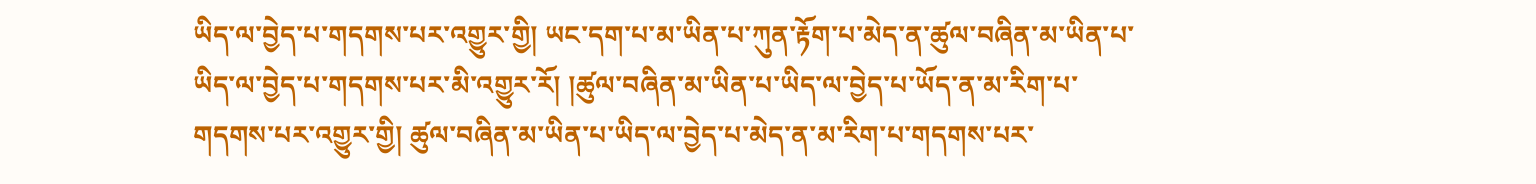ཡིད་ལ་བྱེད་པ་གདགས་པར་འགྱུར་གྱི། ཡང་དག་པ་མ་ཡིན་པ་ཀུན་རྟོག་པ་མེད་ན་ཚུལ་བཞིན་མ་ཡིན་པ་ཡིད་ལ་བྱེད་པ་གདགས་པར་མི་འགྱུར་རོ། །ཚུལ་བཞིན་མ་ཡིན་པ་ཡིད་ལ་བྱེད་པ་ཡོད་ན་མ་རིག་པ་གདགས་པར་འགྱུར་གྱི། ཚུལ་བཞིན་མ་ཡིན་པ་ཡིད་ལ་བྱེད་པ་མེད་ན་མ་རིག་པ་གདགས་པར་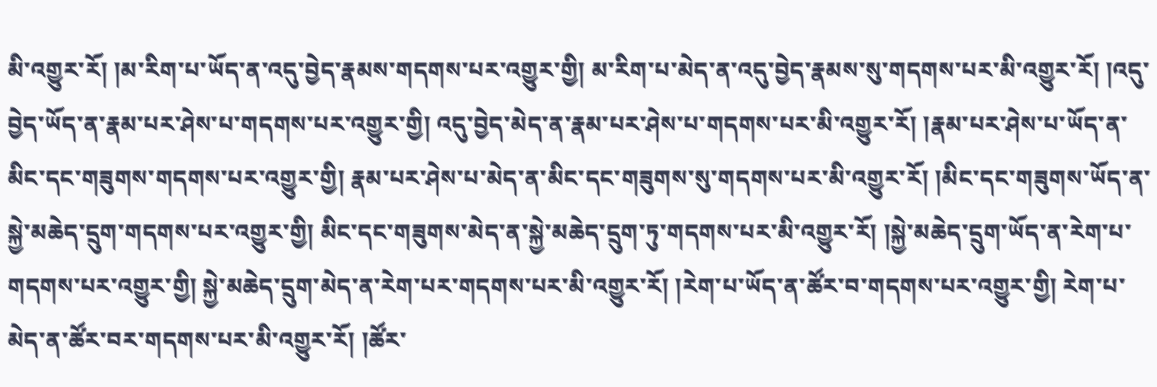མི་འགྱུར་རོ། །མ་རིག་པ་ཡོད་ན་འདུ་བྱེད་རྣམས་གདགས་པར་འགྱུར་གྱི། མ་རིག་པ་མེད་ན་འདུ་བྱེད་རྣམས་སུ་གདགས་པར་མི་འགྱུར་རོ། །འདུ་བྱེད་ཡོད་ན་རྣམ་པར་ཤེས་པ་གདགས་པར་འགྱུར་གྱི། འདུ་བྱེད་མེད་ན་རྣམ་པར་ཤེས་པ་གདགས་པར་མི་འགྱུར་རོ། །རྣམ་པར་ཤེས་པ་ཡོད་ན་མིང་དང་གཟུགས་གདགས་པར་འགྱུར་གྱི། རྣམ་པར་ཤེས་པ་མེད་ན་མིང་དང་གཟུགས་སུ་གདགས་པར་མི་འགྱུར་རོ། །མིང་དང་གཟུགས་ཡོད་ན་སྐྱེ་མཆེད་དྲུག་གདགས་པར་འགྱུར་གྱི། མིང་དང་གཟུགས་མེད་ན་སྐྱེ་མཆེད་དྲུག་ཏུ་གདགས་པར་མི་འགྱུར་རོ། །སྐྱེ་མཆེད་དྲུག་ཡོད་ན་རེག་པ་གདགས་པར་འགྱུར་གྱི། སྐྱེ་མཆེད་དྲུག་མེད་ན་རེག་པར་གདགས་པར་མི་འགྱུར་རོ། །རེག་པ་ཡོད་ན་ཚོར་བ་གདགས་པར་འགྱུར་གྱི། རེག་པ་མེད་ན་ཚོར་བར་གདགས་པར་མི་འགྱུར་རོ། །ཚོར་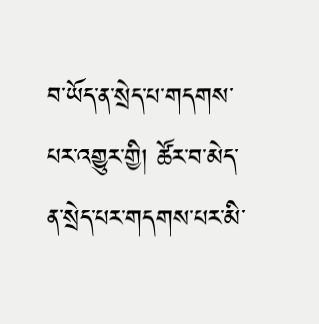བ་ཡོད་ན་སྲེད་པ་གདགས་པར་འགྱུར་གྱི། ཚོར་བ་མེད་ན་སྲེད་པར་གདགས་པར་མི་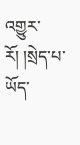འགྱུར་རོ། །སྲེད་པ་ཡོད་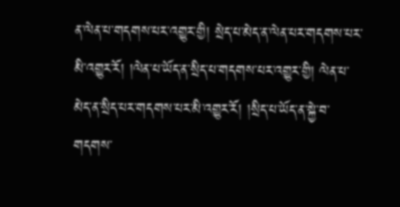ན་ལེན་པ་གདགས་པར་འགྱུར་གྱི། སྲེད་པ་མེད་ན་ལེན་པར་གདགས་པར་མི་འགྱུར་རོ། །ལེན་པ་ཡོད་ན་སྲིད་པ་གདགས་པར་འགྱུར་གྱི། ལེན་པ་མེད་ན་སྲིད་པར་གདགས་པར་མི་འགྱུར་རོ། །སྲིད་པ་ཡོད་ན་སྐྱེ་བ་གདགས་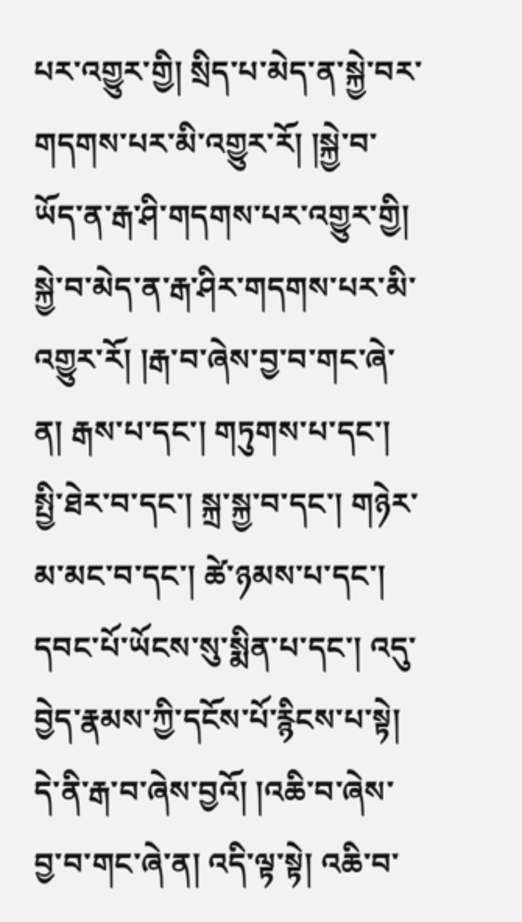པར་འགྱུར་གྱི། སྲིད་པ་མེད་ན་སྐྱེ་བར་གདགས་པར་མི་འགྱུར་རོ། །སྐྱེ་བ་ཡོད་ན་རྒ་ཤི་གདགས་པར་འགྱུར་གྱི། སྐྱེ་བ་མེད་ན་རྒ་ཤིར་གདགས་པར་མི་འགྱུར་རོ། །རྒ་བ་ཞེས་བྱ་བ་གང་ཞེ་ན། རྒས་པ་དང་། གཏུགས་པ་དང་། སྤྱི་ཐེར་བ་དང་། སྐྲ་སྐྱ་བ་དང་། གཉེར་མ་མང་བ་དང་། ཚེ་ཉམས་པ་དང་། དབང་པོ་ཡོངས་སུ་སྨིན་པ་དང་། འདུ་བྱེད་རྣམས་ཀྱི་དངོས་པོ་རྙིངས་པ་སྟེ། དེ་ནི་རྒ་བ་ཞེས་བྱའོ། །འཆི་བ་ཞེས་བྱ་བ་གང་ཞེ་ན། འདི་ལྟ་སྟེ། འཆི་བ་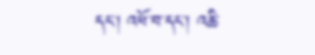དང་། འཕོ་བ་དང་། འཆི་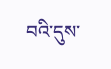བའི་དུས་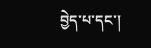བྱེད་པ་དང་།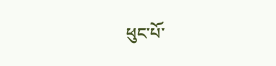ཕུང་པོ་